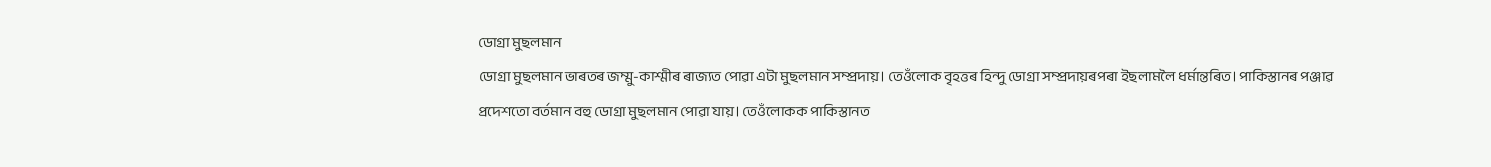ডোগ্ৰা মুছলমান
ডোগ্ৰা মুছলমান ভাৰতৰ জম্মু-কাশ্মীৰ ৰাজ্যত পোৱা এটা মুছলমান সম্প্ৰদায়। তেওঁলোক বৃহত্তৰ হিন্দু ডোগ্ৰা সম্প্ৰদায়ৰপৰা ইছলামলৈ ধৰ্মান্তৰিত। পাকিস্তানৰ পঞ্জাৱ প্ৰদেশতো বৰ্তমান বহু ডোগ্ৰা মুছলমান পোৱা যায়। তেওঁলোকক পাকিস্তানত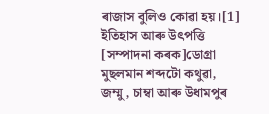ৰাজাস বুলিও কোৱা হয়।[1]
ইতিহাস আৰু উৎপত্তি
[সম্পাদনা কৰক]ডোগ্ৰা মুছলমান শব্দটো কথুৱা, জম্মু, চাম্বা আৰু উধামপুৰ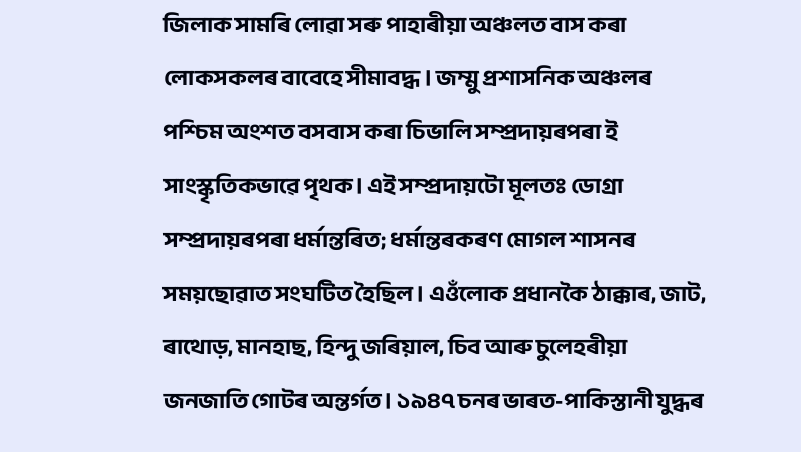জিলাক সামৰি লোৱা সৰু পাহাৰীয়া অঞ্চলত বাস কৰা লোকসকলৰ বাবেহে সীমাবদ্ধ। জম্মু প্ৰশাসনিক অঞ্চলৰ পশ্চিম অংশত বসবাস কৰা চিভালি সম্প্ৰদায়ৰপৰা ই সাংস্কৃতিকভাৱে পৃথক। এই সম্প্ৰদায়টো মূলতঃ ডোগ্ৰা সম্প্ৰদায়ৰপৰা ধৰ্মান্তৰিত; ধৰ্মান্তৰকৰণ মোগল শাসনৰ সময়ছোৱাত সংঘটিত হৈছিল। এওঁলোক প্ৰধানকৈ ঠাক্কাৰ, জাট, ৰাথোড়, মানহাছ, হিন্দু জৰিয়াল, চিব আৰু চুলেহৰীয়া জনজাতি গোটৰ অন্তৰ্গত। ১৯৪৭ চনৰ ভাৰত-পাকিস্তানী যুদ্ধৰ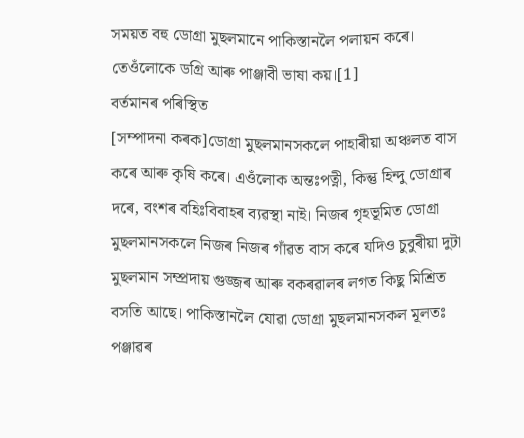সময়ত বহু ডোগ্ৰা মুছলমানে পাকিস্তানলৈ পলায়ন কৰে। তেওঁলোকে ডগ্ৰি আৰু পাঞ্জাবী ভাষা কয়।[1]
বৰ্তমানৰ পৰিস্থিত
[সম্পাদনা কৰক]ডোগ্ৰা মুছলমানসকলে পাহাৰীয়া অঞ্চলত বাস কৰে আৰু কৃষি কৰে। এওঁলোক অন্তঃপত্নী, কিন্তু হিন্দু ডোগ্ৰাৰ দৰে, বংশৰ বহিঃবিবাহৰ ব্যৱস্থা নাই। নিজৰ গৃহভূমিত ডোগ্ৰা মুছলমানসকলে নিজৰ নিজৰ গাঁৱত বাস কৰে যদিও চুবুৰীয়া দুটা মুছলমান সম্প্ৰদায় গুজ্জৰ আৰু বকৰৱালৰ লগত কিছু মিশ্ৰিত বসতি আছে। পাকিস্তানলৈ যোৱা ডোগ্ৰা মুছলমানসকল মূলতঃ পঞ্জাৱৰ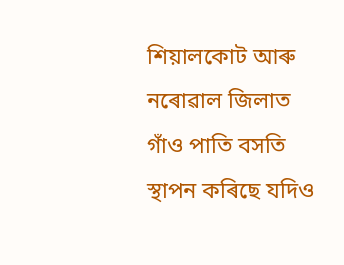শিয়ালকোট আৰু নৰোৱাল জিলাত গাঁও পাতি বসতি স্থাপন কৰিছে যদিও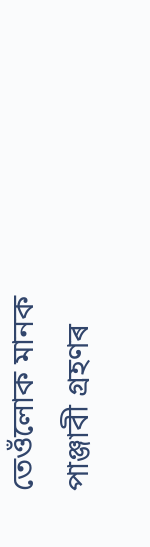তেওঁলোক মানক পাঞ্জাবী গ্ৰহণৰ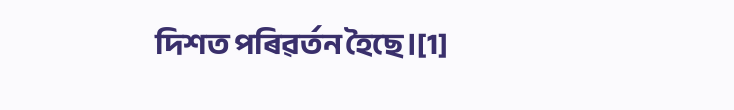দিশত পৰিৱৰ্তন হৈছে।[1]